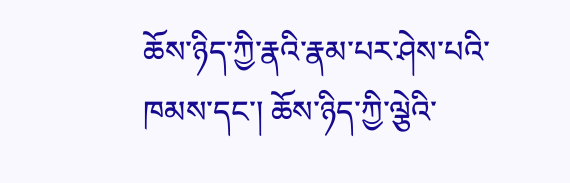ཆོས་ཉིད་ཀྱི་རྣའི་རྣམ་པར་ཤེས་པའི་ཁམས་དང་། ཆོས་ཉིད་ཀྱི་ལྕེའི་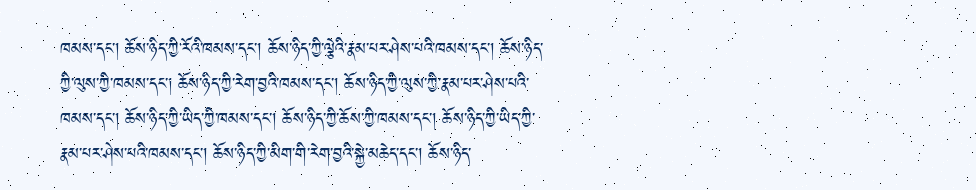ཁམས་དང་། ཆོས་ཉིད་ཀྱི་རོའི་ཁམས་དང་། ཆོས་ཉིད་ཀྱི་ལྕེའི་རྣམ་པར་ཤེས་པའི་ཁམས་དང་། ཆོས་ཉིད་ཀྱི་ལུས་ཀྱི་ཁམས་དང་། ཆོས་ཉིད་ཀྱི་རེག་བྱའི་ཁམས་དང་། ཆོས་ཉིད་ཀྱི་ལུས་ཀྱི་རྣམ་པར་ཤེས་པའི་ཁམས་དང་། ཆོས་ཉིད་ཀྱི་ཡིད་ཀྱི་ཁམས་དང་། ཆོས་ཉིད་ཀྱི་ཆོས་ཀྱི་ཁམས་དང་། ཆོས་ཉིད་ཀྱི་ཡིད་ཀྱི་རྣམ་པར་ཤེས་པའི་ཁམས་དང་། ཆོས་ཉིད་ཀྱི་མིག་གི་རེག་བྱའི་སྐྱེ་མཆེད་དང་། ཆོས་ཉིད་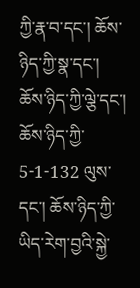ཀྱི་རྣ་བ་དང་། ཆོས་ཉིད་ཀྱི་སྣ་དང་། ཆོས་ཉིད་ཀྱི་ལྕེ་དང་། ཆོས་ཉིད་ཀྱི་ 5-1-132 ལུས་དང་། ཆོས་ཉིད་ཀྱི་ཡིད་རེག་བྱའི་སྐྱེ་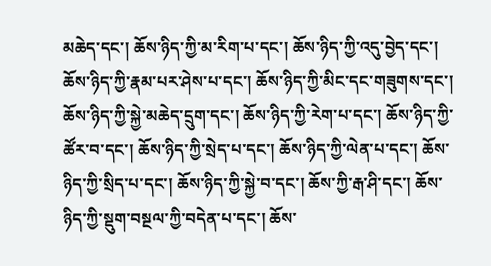མཆེད་དང་། ཆོས་ཉིད་ཀྱི་མ་རིག་པ་དང་། ཆོས་ཉིད་ཀྱི་འདུ་བྱེད་དང་། ཆོས་ཉིད་ཀྱི་རྣམ་པར་ཤེས་པ་དང་། ཆོས་ཉིད་ཀྱི་མིང་དང་གཟུགས་དང་། ཆོས་ཉིད་ཀྱི་སྐྱེ་མཆེད་དྲུག་དང་། ཆོས་ཉིད་ཀྱི་རེག་པ་དང་། ཆོས་ཉིད་ཀྱི་ཚོར་བ་དང་། ཆོས་ཉིད་ཀྱི་སྲེད་པ་དང་། ཆོས་ཉིད་ཀྱི་ལེན་པ་དང་། ཆོས་ཉིད་ཀྱི་སྲིད་པ་དང་། ཆོས་ཉིད་ཀྱི་སྐྱེ་བ་དང་། ཆོས་ཀྱི་རྒ་ཤི་དང་། ཆོས་ཉིད་ཀྱི་སྡུག་བསྔལ་ཀྱི་བདེན་པ་དང་། ཆོས་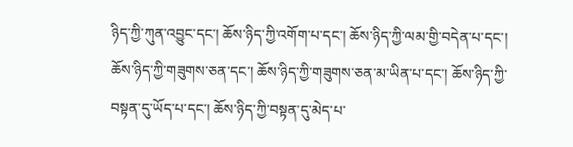ཉིད་ཀྱི་ཀུན་འབྱུང་དང་། ཆོས་ཉིད་ཀྱི་འགོག་པ་དང་། ཆོས་ཉིད་ཀྱི་ལམ་གྱི་བདེན་པ་དང་། ཆོས་ཉིད་ཀྱི་གཟུགས་ཅན་དང་། ཆོས་ཉིད་ཀྱི་གཟུགས་ཅན་མ་ཡིན་པ་དང་། ཆོས་ཉིད་ཀྱི་བསྟན་དུ་ཡོད་པ་དང་། ཆོས་ཉིད་ཀྱི་བསྟན་དུ་མེད་པ་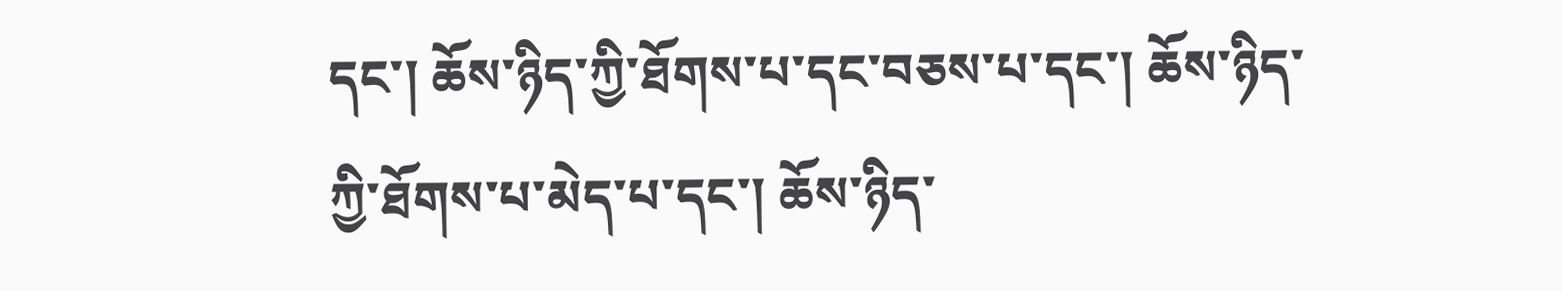དང་། ཆོས་ཉིད་ཀྱི་ཐོགས་པ་དང་བཅས་པ་དང་། ཆོས་ཉིད་ཀྱི་ཐོགས་པ་མེད་པ་དང་། ཆོས་ཉིད་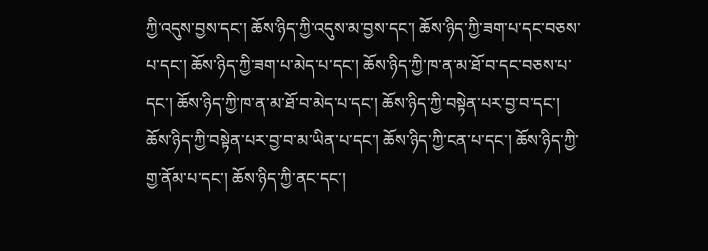ཀྱི་འདུས་བྱས་དང་། ཆོས་ཉིད་ཀྱི་འདུས་མ་བྱས་དང་། ཆོས་ཉིད་ཀྱི་ཟག་པ་དང་བཅས་པ་དང་། ཆོས་ཉིད་ཀྱི་ཟག་པ་མེད་པ་དང་། ཆོས་ཉིད་ཀྱི་ཁ་ན་མ་ཐོ་བ་དང་བཅས་པ་དང་། ཆོས་ཉིད་ཀྱི་ཁ་ན་མ་ཐོ་བ་མེད་པ་དང་། ཆོས་ཉིད་ཀྱི་བསྟེན་པར་བྱ་བ་དང་། ཆོས་ཉིད་ཀྱི་བསྟེན་པར་བྱ་བ་མ་ཡིན་པ་དང་། ཆོས་ཉིད་ཀྱི་ངན་པ་དང་། ཆོས་ཉིད་ཀྱི་གྱ་ནོམ་པ་དང་། ཆོས་ཉིད་ཀྱི་ནང་དང་།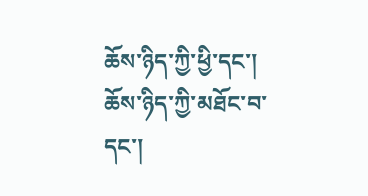ཆོས་ཉིད་ཀྱི་ཕྱི་དང་། ཆོས་ཉིད་ཀྱི་མཐོང་བ་དང་།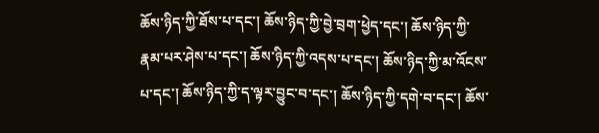ཆོས་ཉིད་ཀྱི་ཐོས་པ་དང་། ཆོས་ཉིད་ཀྱི་བྱེ་བྲག་ཕྱེད་དང་། ཆོས་ཉིད་ཀྱི་རྣམ་པར་ཤེས་པ་དང་། ཆོས་ཉིད་ཀྱི་འདས་པ་དང་། ཆོས་ཉིད་ཀྱི་མ་འོངས་པ་དང་། ཆོས་ཉིད་ཀྱི་ད་ལྟར་བྱུང་བ་དང་། ཆོས་ཉིད་ཀྱི་དགེ་བ་དང་། ཆོས་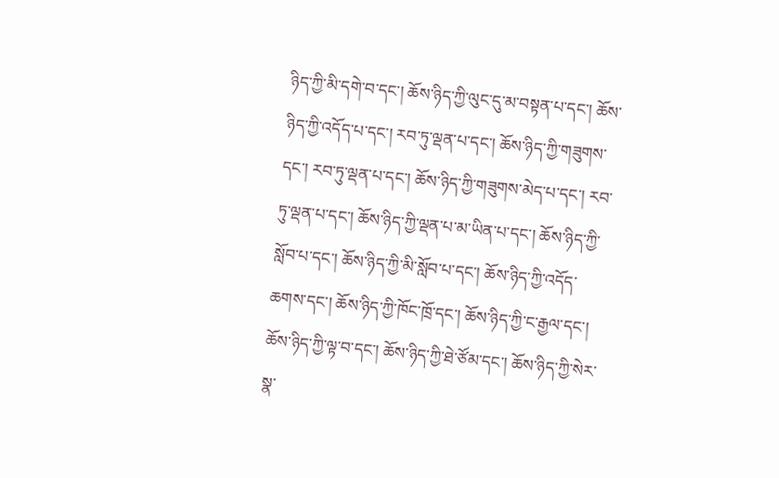ཉིད་ཀྱི་མི་དགེ་བ་དང་། ཆོས་ཉིད་ཀྱི་ལུང་དུ་མ་བསྟན་པ་དང་། ཆོས་ཉིད་ཀྱི་འདོད་པ་དང་། རབ་ཏུ་ལྡན་པ་དང་། ཆོས་ཉིད་ཀྱི་གཟུགས་དང་། རབ་ཏུ་ལྡན་པ་དང་། ཆོས་ཉིད་ཀྱི་གཟུགས་མེད་པ་དང་། རབ་ཏུ་ལྡན་པ་དང་། ཆོས་ཉིད་ཀྱི་ལྡན་པ་མ་ཡིན་པ་དང་། ཆོས་ཉིད་ཀྱི་སློབ་པ་དང་། ཆོས་ཉིད་ཀྱི་མི་སློབ་པ་དང་། ཆོས་ཉིད་ཀྱི་འདོད་ཆགས་དང་། ཆོས་ཉིད་ཀྱི་ཁོང་ཁྲོ་དང་། ཆོས་ཉིད་ཀྱི་ང་རྒྱལ་དང་། ཆོས་ཉིད་ཀྱི་ལྟ་བ་དང་། ཆོས་ཉིད་ཀྱི་ཐེ་ཙོམ་དང་། ཆོས་ཉིད་ཀྱི་སེར་སྣ་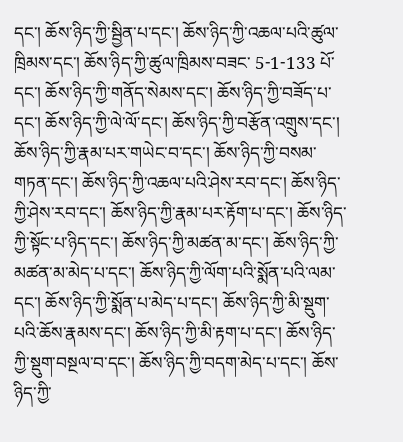དང་། ཆོས་ཉིད་ཀྱི་སྦྱིན་པ་དང་། ཆོས་ཉིད་ཀྱི་འཆལ་པའི་ཚུལ་ཁྲིམས་དང་། ཆོས་ཉིད་ཀྱི་ཚུལ་ཁྲིམས་བཟང་ 5-1-133 པོ་དང་། ཆོས་ཉིད་ཀྱི་གནོད་སེམས་དང་། ཆོས་ཉིད་ཀྱི་བཟོད་པ་དང་། ཆོས་ཉིད་ཀྱི་ལེ་ལོ་དང་། ཆོས་ཉིད་ཀྱི་བརྩོན་འགྲུས་དང་། ཆོས་ཉིད་ཀྱི་རྣམ་པར་གཡེང་བ་དང་། ཆོས་ཉིད་ཀྱི་བསམ་གཏན་དང་། ཆོས་ཉིད་ཀྱི་འཆལ་པའི་ཤེས་རབ་དང་། ཆོས་ཉིད་ཀྱི་ཤེས་རབ་དང་། ཆོས་ཉིད་ཀྱི་རྣམ་པར་རྟོག་པ་དང་། ཆོས་ཉིད་ཀྱི་སྟོང་པ་ཉིད་དང་། ཆོས་ཉིད་ཀྱི་མཚན་མ་དང་། ཆོས་ཉིད་ཀྱི་མཚན་མ་མེད་པ་དང་། ཆོས་ཉིད་ཀྱི་ལོག་པའི་སྨོན་པའི་ལམ་དང་། ཆོས་ཉིད་ཀྱི་སྨོན་པ་མེད་པ་དང་། ཆོས་ཉིད་ཀྱི་མི་སྡུག་པའི་ཆོས་རྣམས་དང་། ཆོས་ཉིད་ཀྱི་མི་རྟག་པ་དང་། ཆོས་ཉིད་ཀྱི་སྡུག་བསྔལ་བ་དང་། ཆོས་ཉིད་ཀྱི་བདག་མེད་པ་དང་། ཆོས་ཉིད་ཀྱི་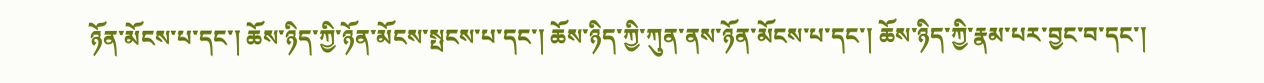ཉོན་མོངས་པ་དང་། ཆོས་ཉིད་ཀྱི་ཉོན་མོངས་སྤངས་པ་དང་། ཆོས་ཉིད་ཀྱི་ཀུན་ནས་ཉོན་མོངས་པ་དང་། ཆོས་ཉིད་ཀྱི་རྣམ་པར་བྱང་བ་དང་།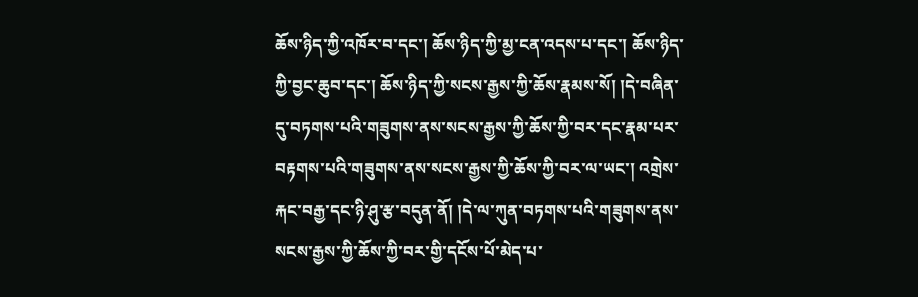ཆོས་ཉིད་ཀྱི་འཁོར་བ་དང་། ཆོས་ཉིད་ཀྱི་མྱ་ངན་འདས་པ་དང་། ཆོས་ཉིད་ཀྱི་བྱང་ཆུབ་དང་། ཆོས་ཉིད་ཀྱི་སངས་རྒྱས་ཀྱི་ཆོས་རྣམས་སོ། །དེ་བཞིན་དུ་བཏགས་པའི་གཟུགས་ནས་སངས་རྒྱས་ཀྱི་ཆོས་ཀྱི་བར་དང་རྣམ་པར་བརྟགས་པའི་གཟུགས་ནས་སངས་རྒྱས་ཀྱི་ཆོས་ཀྱི་བར་ལ་ཡང་། འགྲེས་རྐང་བརྒྱ་དང་ཉི་ཤུ་རྩ་བདུན་ནོ། །དེ་ལ་ཀུན་བཏགས་པའི་གཟུགས་ནས་སངས་རྒྱས་ཀྱི་ཆོས་ཀྱི་བར་གྱི་དངོས་པོ་མེད་པ་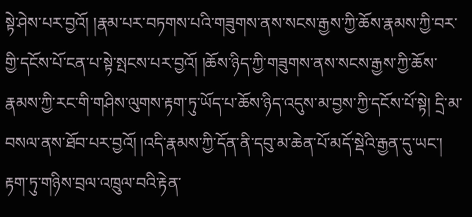སྟེ་ཤེས་པར་བྱའོ། །རྣམ་པར་བཏགས་པའི་གཟུགས་ནས་སངས་རྒྱས་ཀྱི་ཆོས་རྣམས་ཀྱི་བར་གྱི་དངོས་པོ་ངན་པ་སྟེ་སྤངས་པར་བྱའོ། །ཆོས་ཉིད་ཀྱི་གཟུགས་ནས་སངས་རྒྱས་ཀྱི་ཆོས་རྣམས་ཀྱི་རང་གི་གཤིས་ལུགས་རྟག་ཏུ་ཡོད་པ་ཆོས་ཉིད་འདུས་མ་བྱས་ཀྱི་དངོས་པོ་སྟེ། དྲི་མ་བསལ་ནས་ཐོབ་པར་བྱའོ། །འདི་རྣམས་ཀྱི་དོན་ནི་དབུ་མ་ཆེན་པོ་མདོ་སྡེའི་རྒྱན་དུ་ཡང་། རྟག་ཏུ་གཉིས་བྲལ་འཁྲུལ་བའི་རྟེན་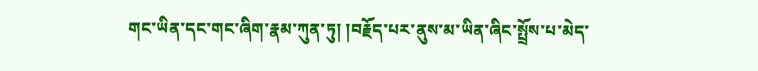གང་ཡིན་དང་གང་ཞིག་རྣམ་ཀུན་ཏུ། །བརྗོད་པར་ནུས་མ་ཡིན་ཞིང་སྤྲོས་པ་མེད་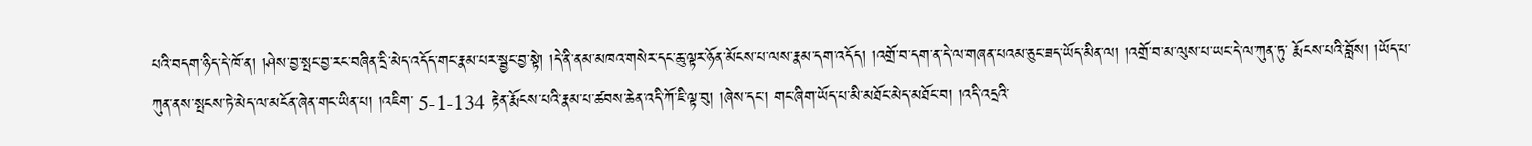པའི་བདག་ཉིད་དེ་ཁོ་ན། །ཤེས་བྱ་སྤང་བྱ་རང་བཞིན་དྲི་མེད་འདོད་གང་རྣམ་པར་སྦྱང་བྱ་སྟེ། །དེ་ནི་ནམ་མཁའ་གསེར་དང་ཆུ་ལྟར་ཉོན་མོངས་པ་ལས་རྣམ་དག་འདོད། །འགྲོ་བ་དག་ན་དེ་ལ་གཞན་པའམ་ཅུང་ཟད་ཡོད་མིན་ལ། །འགྲོ་བ་མ་ལུས་པ་ཡང་དེ་ལ་ཀུན་ཏུ་ རྨོངས་པའི་བློས། །ཡོད་པ་ཀུན་ནས་སྤངས་ཏེ་མེད་ལ་མངོན་ཞེན་གང་ཡིན་པ། །འཇིག་ 5-1-134 རྟེན་རྨོངས་པའི་རྣམ་པ་ཚབས་ཆེན་འདི་ཀོ་ཇི་ལྟ་བུ། །ཞེས་དང་། གང་ཞིག་ཡོད་པ་མི་མཐོང་མེད་མཐོང་བ། །འདི་འདྲའི་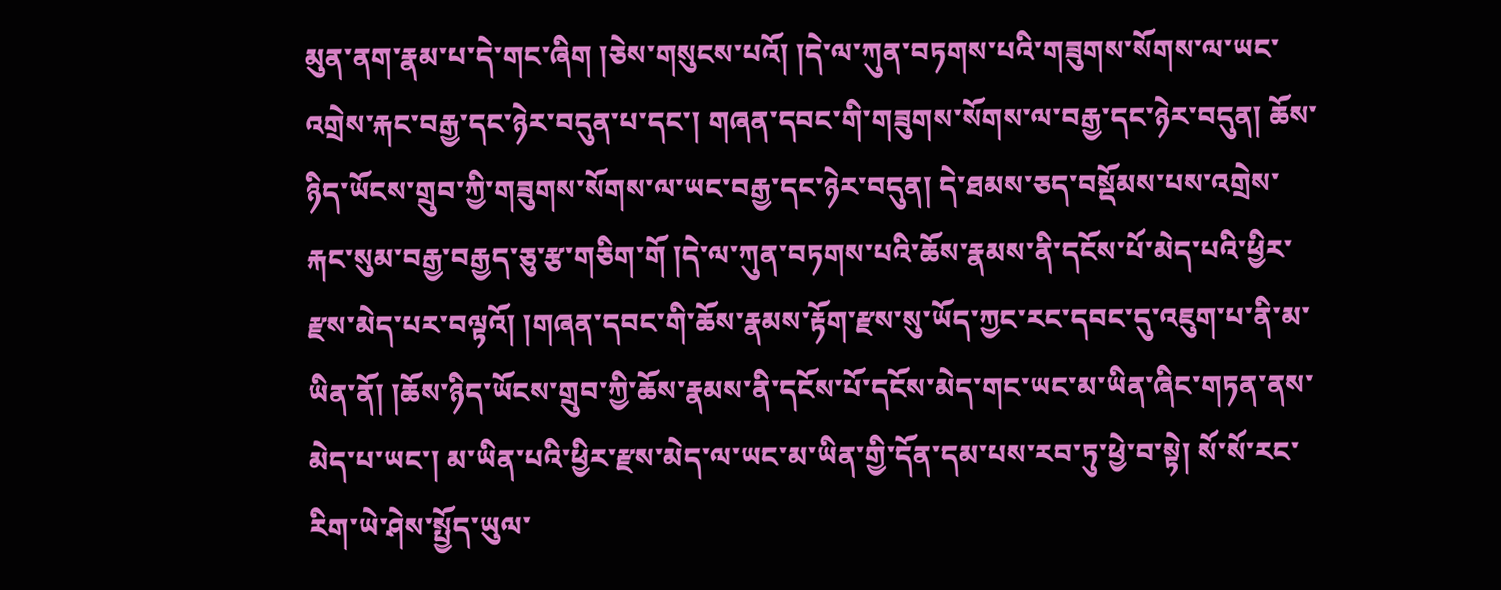མུན་ནག་རྣམ་པ་དེ་གང་ཞིག །ཅེས་གསུངས་པའོ། །དེ་ལ་ཀུན་བཏགས་པའི་གཟུགས་སོགས་ལ་ཡང་འགྲེས་རྐང་བརྒྱ་དང་ཉེར་བདུན་པ་དང་། གཞན་དབང་གི་གཟུགས་སོགས་ལ་བརྒྱ་དང་ཉེར་བདུན། ཆོས་ཉིད་ཡོངས་གྲུབ་ཀྱི་གཟུགས་སོགས་ལ་ཡང་བརྒྱ་དང་ཉེར་བདུན། དེ་ཐམས་ཅད་བསྡོམས་པས་འགྲེས་རྐང་སུམ་བརྒྱ་བརྒྱད་ཅུ་རྩ་གཅིག་གོ །དེ་ལ་ཀུན་བཏགས་པའི་ཆོས་རྣམས་ནི་དངོས་པོ་མེད་པའི་ཕྱིར་རྫས་མེད་པར་བལྟའོ། །གཞན་དབང་གི་ཆོས་རྣམས་རྟོག་རྫས་སུ་ཡོད་ཀྱང་རང་དབང་དུ་འཇུག་པ་ནི་མ་ཡིན་ནོ། །ཆོས་ཉིད་ཡོངས་གྲུབ་ཀྱི་ཆོས་རྣམས་ནི་དངོས་པོ་དངོས་མེད་གང་ཡང་མ་ཡིན་ཞིང་གཏན་ནས་མེད་པ་ཡང་། མ་ཡིན་པའི་ཕྱིར་རྫས་མེད་ལ་ཡང་མ་ཡིན་གྱི་དོན་དམ་པས་རབ་ཏུ་ཕྱེ་བ་སྟེ། སོ་སོ་རང་རིག་ཡེ་ཤེས་སྤྱོད་ཡུལ་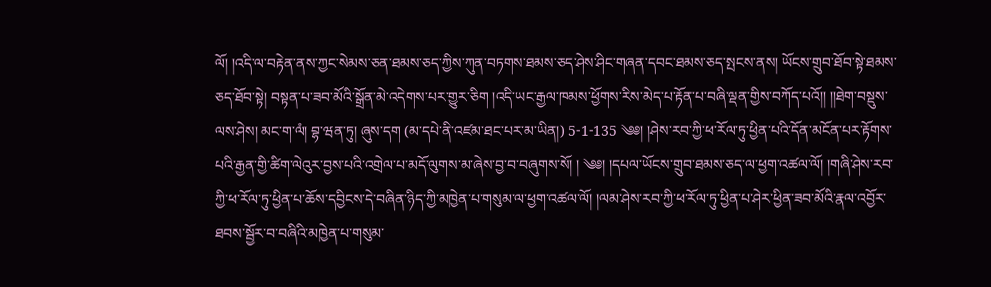ལོ། །འདི་ལ་བརྟེན་ནས་ཀྱང་སེམས་ཅན་ཐམས་ཅད་ཀྱིས་ཀུན་བཏགས་ཐམས་ཅད་ཤེས་ཤིང་གཞན་དབང་ཐམས་ཅད་སྤངས་ནས། ཡོངས་གྲུབ་ཐོབ་སྟེ་ཐམས་ཅད་ཐོབ་སྟེ། བསྟན་པ་ཟབ་མོའི་སྒྲོན་མེ་འདེགས་པར་གྱུར་ཅིག །འདི་ཡང་རྒྱལ་ཁམས་ཕྱོགས་རིས་མེད་པ་རྟོན་པ་བཞི་ལྡན་གྱིས་བཀོད་པའོ།། །།ཐེག་བསྡུས་ལས་ཤེས། མང་ག་ལཾ། བྷ་ཝན་ཏུ། ཞུས་དག (མ་དཔེ་ནི་འཛམ་ཐང་པར་མ་ཡིན།) 5-1-135 ༄༅། །ཤེས་རབ་ཀྱི་ཕ་རོལ་ཏུ་ཕྱིན་པའི་དོན་མངོན་པར་རྟོགས་པའི་རྒྱན་གྱི་ཚིག་ལེའུར་བྱས་པའི་འགྲེལ་པ་མདོ་ལུགས་མ་ཞེས་བྱ་བ་བཞུགས་སོ། ། ༄༅། །དཔལ་ཡོངས་གྲུབ་ཐམས་ཅད་ལ་ཕྱག་འཚལ་ལོ། །གཞི་ཤེས་རབ་ཀྱི་ཕ་རོལ་ཏུ་ཕྱིན་པ་ཆོས་དབྱིངས་དེ་བཞིན་ཉིད་ཀྱི་མཁྱེན་པ་གསུམ་ལ་ཕྱག་འཚལ་ལོ། །ལམ་ཤེས་རབ་ཀྱི་ཕ་རོལ་ཏུ་ཕྱིན་པ་ཤེར་ཕྱིན་ཟབ་མོའི་རྣལ་འབྱོར་ཐབས་སྦྱོར་བ་བཞིའི་མཁྱེན་པ་གསུམ་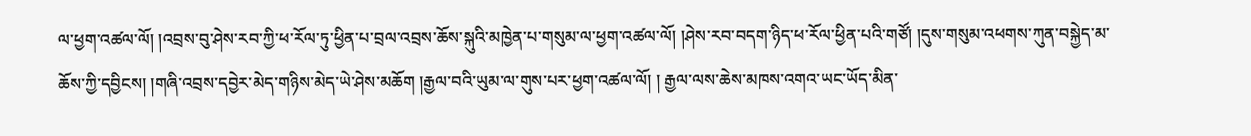ལ་ཕྱག་འཚལ་ལོ། །འབྲས་བུ་ཤེས་རབ་ཀྱི་ཕ་རོལ་ཏུ་ཕྱིན་པ་བྲལ་འབྲས་ཆོས་སྐུའི་མཁྱེན་པ་གསུམ་ལ་ཕྱག་འཚལ་ལོ། །ཤེས་རབ་བདག་ཉིད་ཕ་རོལ་ཕྱིན་པའི་གཙོ། །དུས་གསུམ་འཕགས་ཀུན་བསྐྱེད་མ་ཆོས་ཀྱི་དབྱིངས། །གཞི་འབྲས་དབྱེར་མེད་གཉིས་མེད་ཡེ་ཤེས་མཆོག །རྒྱལ་བའི་ཡུམ་ལ་གུས་པར་ཕྱག་འཚལ་ལོ། ། རྒྱལ་ལས་ཆེས་མཁས་འགའ་ཡང་ཡོད་མིན་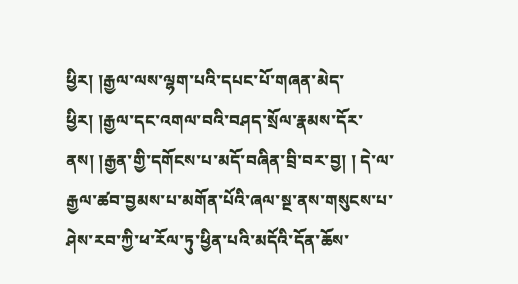ཕྱིར། །རྒྱལ་ལས་ལྷག་པའི་དཔང་པོ་གཞན་མེད་ཕྱིར། །རྒྱལ་དང་འགལ་བའི་བཤད་སྲོལ་རྣམས་དོར་ནས། །རྒྱན་གྱི་དགོངས་པ་མདོ་བཞིན་བྲི་བར་བྱ། ། དེ་ལ་རྒྱལ་ཚབ་བྱམས་པ་མགོན་པོའི་ཞལ་སྔ་ནས་གསུངས་པ་ཤེས་རབ་ཀྱི་ཕ་རོལ་ཏུ་ཕྱིན་པའི་མདོའི་དོན་ཆོས་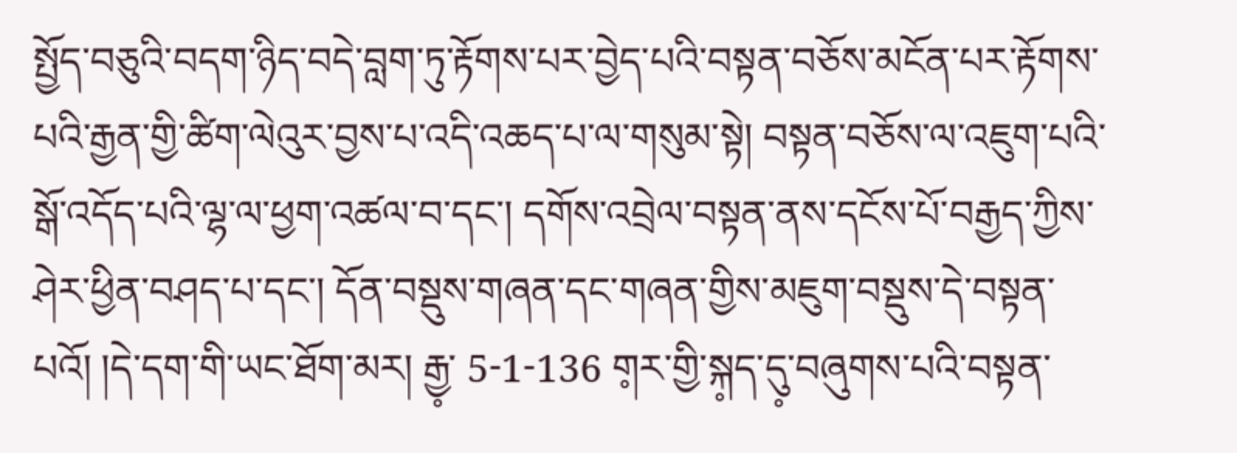སྤྱོད་བཅུའི་བདག་ཉིད་བདེ་བླག་ཏུ་རྟོགས་པར་བྱེད་པའི་བསྟན་བཅོས་མངོན་པར་རྟོགས་པའི་རྒྱན་གྱི་ཚིག་ལེའུར་བྱས་པ་འདི་འཆད་པ་ལ་གསུམ་སྟེ། བསྟན་བཅོས་ལ་འཇུག་པའི་སྒོ་འདོད་པའི་ལྷ་ལ་ཕྱག་འཚལ་བ་དང་། དགོས་འབྲེལ་བསྟན་ནས་དངོས་པོ་བརྒྱད་ཀྱིས་ཤེར་ཕྱིན་བཤད་པ་དང་། དོན་བསྡུས་གཞན་དང་གཞན་གྱིས་མཇུག་བསྡུས་དེ་བསྟན་པའོ། །དེ་དག་གི་ཡང་ཐོག་མར། རྒྱ༷་ 5-1-136 ག༷ར་གྱི་སྐ༷ད་དུ༷་བཞུགས་པའི་བསྟན་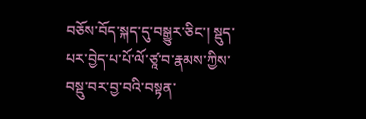བཅོས་བོད་སྐད་དུ་བསྒྱུར་ཅིང་། སྡུད་པར་བྱེད་པ་པོ་ལོ་ཙཱ་བ་རྣམས་ཀྱིས་བསྡུ་བར་བྱ་བའི་བསྟན་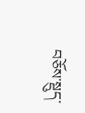བཅོས་སྡུད་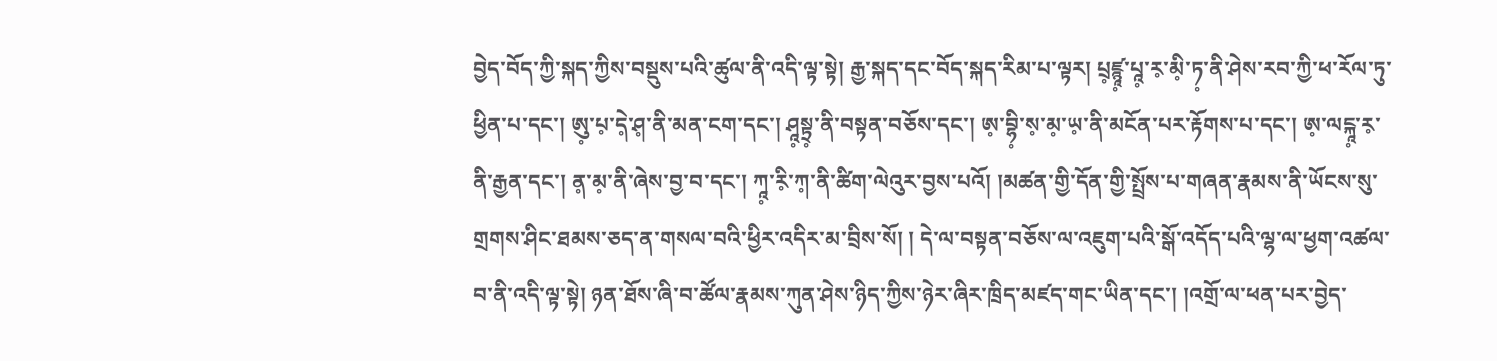བྱེད་བོད་ཀྱི་སྐད་ཀྱིས་བསྡུས་པའི་ཚུལ་ནི་འདི་ལྟ་སྟེ། རྒྱ་སྐད་དང་བོད་སྐད་རིམ་པ་ལྟར། པྲ༷ཛྙཱ༷་པཱ༷་ར༷་མི༷་ཏ༷་ནི་ཤེས་རབ་ཀྱི་ཕ་རོལ་ཏུ་ཕྱིན་པ་དང་། ཨུ༷་པ༷་དེ༷་ཤ༷་ནི་མན་ངག་དང་། ཤཱ༷སྟྲ༷་ནི་བསྟན་བཅོས་དང་། ཨ༷་བྷི༷་ས༷་མ༷་ཡ༷་ནི་མངོན་པར་རྟོགས་པ་དང་། ཨ༷་ལངྐཱ༷་ར༷་ནི་རྒྱན་དང་། ན༷་མ༷་ནི་ཞེས་བྱ་བ་དང་། ཀཱ༷་རི༷་ཀ༷་ནི་ཚིག་ལེའུར་བྱས་པའོ། །མཚན་གྱི་དོན་གྱི་སྤྲོས་པ་གཞན་རྣམས་ནི་ཡོངས་སུ་གྲགས་ཤིང་ཐམས་ཅད་ན་གསལ་བའི་ཕྱིར་འདིར་མ་བྲིས་སོ། ། དེ་ལ་བསྟན་བཅོས་ལ་འཇུག་པའི་སྒོ་འདོད་པའི་ལྷ་ལ་ཕྱག་འཚལ་བ་ནི་འདི་ལྟ་སྟེ། ཉན་ཐོས་ཞི་བ་ཚོལ་རྣམས་ཀུན་ཤེས་ཉིད་ཀྱིས་ཉེར་ཞིར་ཁྲིད་མཛད་གང་ཡིན་དང་། །འགྲོ་ལ་ཕན་པར་བྱེད་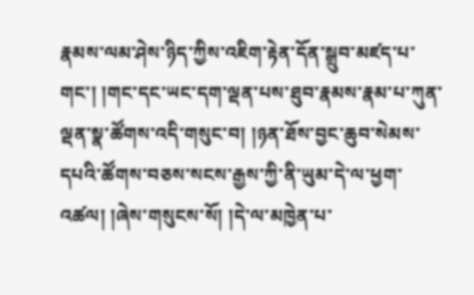རྣམས་ལམ་ཤེས་ཉིད་ཀྱིས་འཇིག་རྟེན་དོན་སྒྲུབ་མཛད་པ་གང་། །གང་དང་ཡང་དག་ལྡན་པས་ཐུབ་རྣམས་རྣམ་པ་ཀུན་ལྡན་སྣ་ཚོགས་འདི་གསུང་བ། །ཉན་ཐོས་བྱང་ཆུབ་སེམས་དཔའི་ཚོགས་བཅས་སངས་རྒྱས་ཀྱི་ནི་ཡུམ་དེ་ལ་ཕྱག་འཚལ། །ཞེས་གསུངས་སོ། །དེ་ལ་མཁྱེན་པ་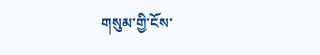གསུམ་གྱི་ངོས་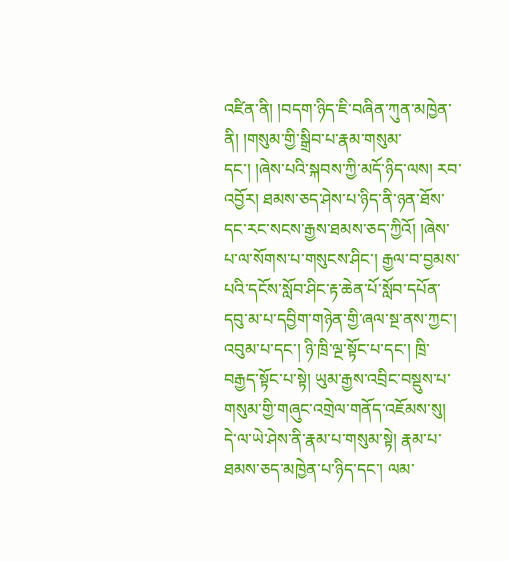འཛིན་ནི། །བདག་ཉིད་ཇི་བཞིན་ཀུན་མཁྱེན་ནི། །གསུམ་གྱི་སྒྲིབ་པ་རྣམ་གསུམ་དང་། །ཞེས་པའི་སྐབས་ཀྱི་མདོ་ཉིད་ལས། རབ་འབྱོར། ཐམས་ཅད་ཤེས་པ་ཉིད་ནི་ཉན་ཐོས་དང་རང་སངས་རྒྱས་ཐམས་ཅད་ཀྱིའོ། །ཞེས་པ་ལ་སོགས་པ་གསུངས་ཤིང་། རྒྱལ་བ་བྱམས་པའི་དངོས་སློབ་ཤིང་རྟ་ཆེན་པོ་སློབ་དཔོན་དབུ་མ་པ་དབྱིག་གཉེན་གྱི་ཞལ་སྔ་ནས་ཀྱང་། འབུམ་པ་དང་། ཉི་ཁྲི་ལྔ་སྟོང་པ་དང་། ཁྲི་བརྒྱད་སྟོང་པ་སྟེ། ཡུམ་རྒྱས་འབྲིང་བསྡུས་པ་གསུམ་གྱི་གཞུང་འགྲེལ་གནོད་འཇོམས་སུ། དེ་ལ་ཡེ་ཤེས་ནི་རྣམ་པ་གསུམ་སྟེ། རྣམ་པ་ཐམས་ཅད་མཁྱེན་པ་ཉིད་དང་། ལམ་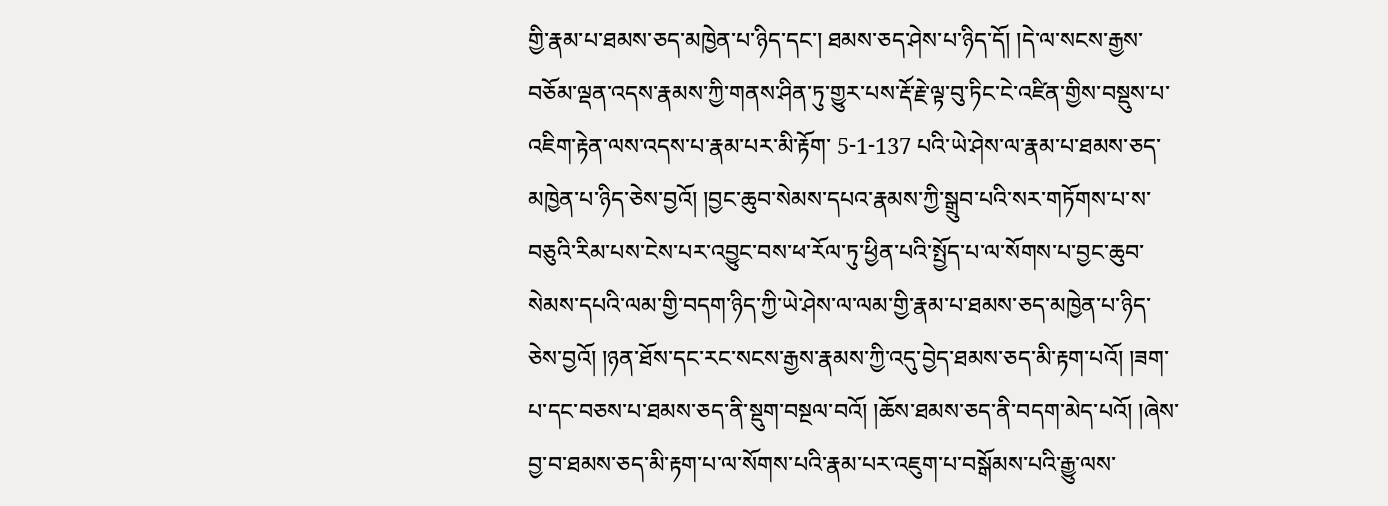གྱི་རྣམ་པ་ཐམས་ཅད་མཁྱེན་པ་ཉིད་དང་། ཐམས་ཅད་ཤེས་པ་ཉིད་དོ། །དེ་ལ་སངས་རྒྱས་བཅོམ་ལྡན་འདས་རྣམས་ཀྱི་གནས་ཤིན་ཏུ་གྱུར་པས་རྡོ་རྗེ་ལྟ་བུ་ཏིང་ངེ་འཛིན་གྱིས་བསྡུས་པ་འཇིག་རྟེན་ལས་འདས་པ་རྣམ་པར་མི་རྟོག་ 5-1-137 པའི་ཡེ་ཤེས་ལ་རྣམ་པ་ཐམས་ཅད་མཁྱེན་པ་ཉིད་ཅེས་བྱའོ། །བྱང་ཆུབ་སེམས་དཔའ་རྣམས་ཀྱི་སྒྲུབ་པའི་སར་གཏོགས་པ་ས་བཅུའི་རིམ་པས་ངེས་པར་འབྱུང་བས་ཕ་རོལ་ཏུ་ཕྱིན་པའི་སྤྱོད་པ་ལ་སོགས་པ་བྱང་ཆུབ་སེམས་དཔའི་ལམ་གྱི་བདག་ཉིད་ཀྱི་ཡེ་ཤེས་ལ་ལམ་གྱི་རྣམ་པ་ཐམས་ཅད་མཁྱེན་པ་ཉིད་ཅེས་བྱའོ། །ཉན་ཐོས་དང་རང་སངས་རྒྱས་རྣམས་ཀྱི་འདུ་བྱེད་ཐམས་ཅད་མི་རྟག་པའོ། །ཟག་པ་དང་བཅས་པ་ཐམས་ཅད་ནི་སྡུག་བསྔལ་བའོ། །ཆོས་ཐམས་ཅད་ནི་བདག་མེད་པའོ། །ཞེས་བྱ་བ་ཐམས་ཅད་མི་རྟག་པ་ལ་སོགས་པའི་རྣམ་པར་འཇུག་པ་བསྒོམས་པའི་རྒྱུ་ལས་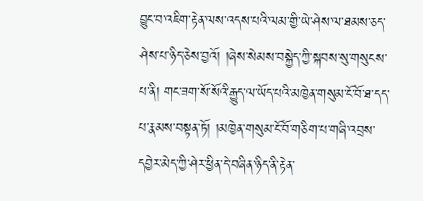བྱུང་བ་འཇིག་རྟེན་ལས་འདས་པའི་ལམ་གྱི་ཡེ་ཤེས་ལ་ཐམས་ཅད་ཤེས་པ་ཉིད་ཅེས་བྱའོ། །ཞེས་སེམས་བསྐྱེད་ཀྱི་སྐབས་སུ་གསུངས་པ་ནི། གང་ཟག་སོ་སོའི་རྒྱུད་ལ་ཡོད་པའི་མཁྱེན་གསུམ་ངོ་བོ་ཐ་དད་པ་རྣམས་བསྟན་ཏོ། །མཁྱེན་གསུམ་ངོ་བོ་གཅིག་པ་གཞི་འབྲས་དབྱེར་མེད་ཀྱི་ཤེར་ཕྱིན་དེ་བཞིན་ཉིད་ནི་རྟེན་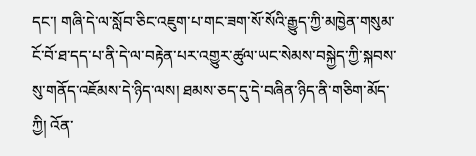དང་། གཞི་དེ་ལ་སློབ་ཅིང་འཇུག་པ་གང་ཟག་སོ་སོའི་རྒྱུད་ཀྱི་མཁྱེན་གསུམ་ངོ་བོ་ཐ་དད་པ་ནི་དེ་ལ་བརྟེན་པར་འགྱུར་ཚུལ་ཡང་སེམས་བསྐྱེད་ཀྱི་སྐབས་སུ་གནོད་འཇོམས་དེ་ཉིད་ལས། ཐམས་ཅད་དུ་དེ་བཞིན་ཉིད་ནི་གཅིག་མོད་ཀྱི། འོན་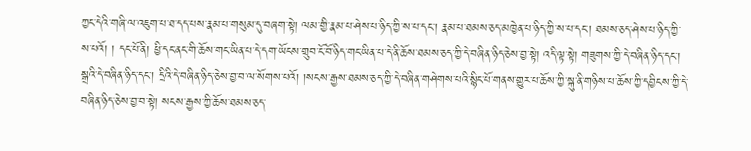ཀྱང་དེའི་གཞི་ལ་འཇུག་པ་ཐ་དད་པས་རྣམ་པ་གསུམ་དུ་བཞག་སྟེ། ལམ་གྱི་རྣམ་པ་ཤེས་པ་ཉིད་ཀྱི་ས་པ་དང་། རྣམ་པ་ཐམས་ཅད་མཁྱེན་པ་ཉིད་ཀྱི་ས་པ་དང་། ཐམས་ཅད་ཤེས་པ་ཉིད་ཀྱི་ས་པའོ། ། དང་པོ་ནི། ཕྱི་དང་ནང་གི་ཆོས་གང་ཡིན་པ་དེ་དག་ཡོངས་གྲུབ་ངོ་བོ་ཉིད་གང་ཡིན་པ་དེ་ནི་ཆོས་ཐམས་ཅད་ཀྱི་དེ་བཞིན་ཉིད་ཅེས་བྱ་སྟེ། འདི་ལྟ་སྟེ། གཟུགས་ཀྱི་དེ་བཞིན་ཉིད་དང་། སྒྲའི་དེ་བཞིན་ཉིད་དང་། དྲིའི་དེ་བཞིན་ཉིད་ཅེས་བྱ་བ་ལ་སོགས་པའོ། །སངས་རྒྱས་ཐམས་ཅད་ཀྱི་དེ་བཞིན་གཤེགས་པའི་སྙིང་པོ་གནས་གྱུར་པ་ཆོས་ཀྱི་སྐུ་ནི་གཉིས་པ་ཆོས་ཀྱི་དབྱིངས་ཀྱི་དེ་བཞིན་ཉིད་ཅེས་བྱ་བ་སྟེ། སངས་རྒྱས་ཀྱི་ཆོས་ཐམས་ཅད་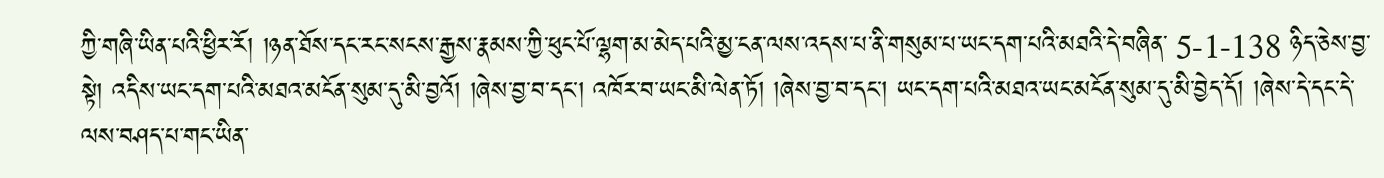ཀྱི་གཞི་ཡིན་པའི་ཕྱིར་རོ། །ཉན་ཐོས་དང་རང་སངས་རྒྱས་རྣམས་ཀྱི་ཕུང་པོ་ལྷག་མ་མེད་པའི་མྱ་ངན་ལས་འདས་པ་ནི་གསུམ་པ་ཡང་དག་པའི་མཐའི་དེ་བཞིན་ 5-1-138 ཉིད་ཅེས་བྱ་སྟེ། འདིས་ཡང་དག་པའི་མཐའ་མངོན་སུམ་དུ་མི་བྱའོ། །ཞེས་བྱ་བ་དང་། འཁོར་བ་ཡང་མི་ལེན་ཏོ། །ཞེས་བྱ་བ་དང་། ཡང་དག་པའི་མཐའ་ཡང་མངོན་སུམ་དུ་མི་བྱེད་དོ། །ཞེས་དེ་དང་དེ་ལས་བཤད་པ་གང་ཡིན་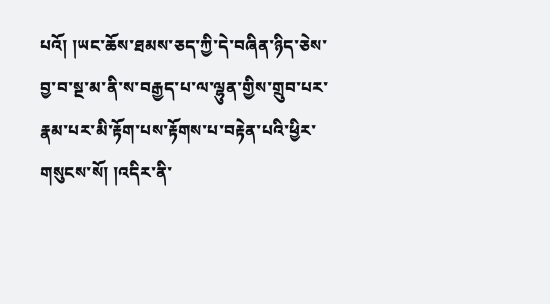པའོ། །ཡང་ཆོས་ཐམས་ཅད་ཀྱི་དེ་བཞིན་ཉིད་ཅེས་བྱ་བ་སྔ་མ་ནི་ས་བརྒྱད་པ་ལ་ལྷུན་གྱིས་གྲུབ་པར་རྣམ་པར་མི་རྟོག་པས་རྟོགས་པ་བརྟེན་པའི་ཕྱིར་གསུངས་སོ། །འདིར་ནི་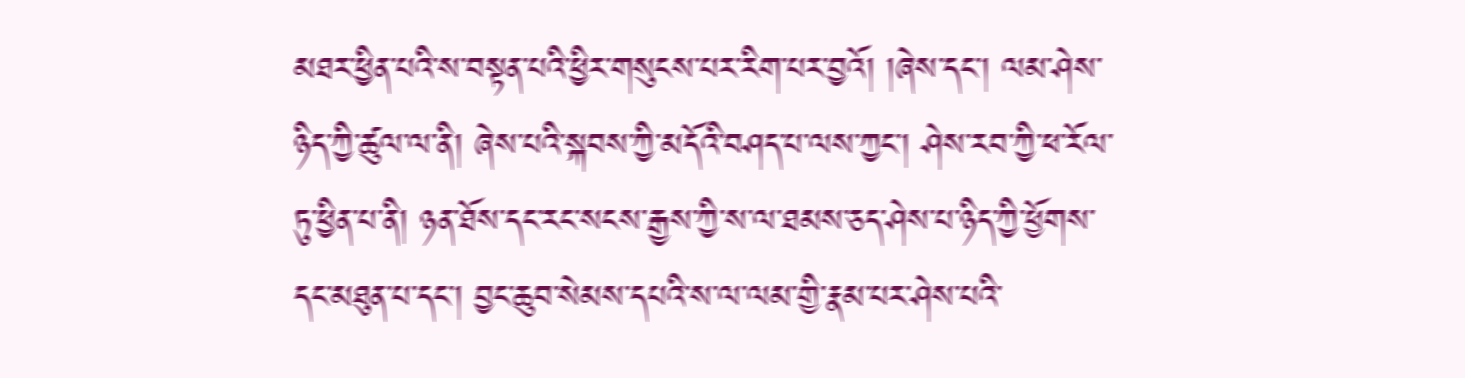མཐར་ཕྱིན་པའི་ས་བསྟན་པའི་ཕྱིར་གསུངས་པར་རིག་པར་བྱའོ། །ཞེས་དང་། ལམ་ཤེས་ཉིད་ཀྱི་ཚུལ་ལ་ནི། ཞེས་པའི་སྐབས་ཀྱི་མདོའི་བཤད་པ་ལས་ཀྱང་། ཤེས་རབ་ཀྱི་ཕ་རོལ་ཏུ་ཕྱིན་པ་ནི། ཉན་ཐོས་དང་རང་སངས་རྒྱས་ཀྱི་ས་ལ་ཐམས་ཅད་ཤེས་པ་ཉིད་ཀྱི་ཕྱོགས་དང་མཐུན་པ་དང་། བྱང་ཆུབ་སེམས་དཔའི་ས་ལ་ལམ་གྱི་རྣམ་པར་ཤེས་པའི་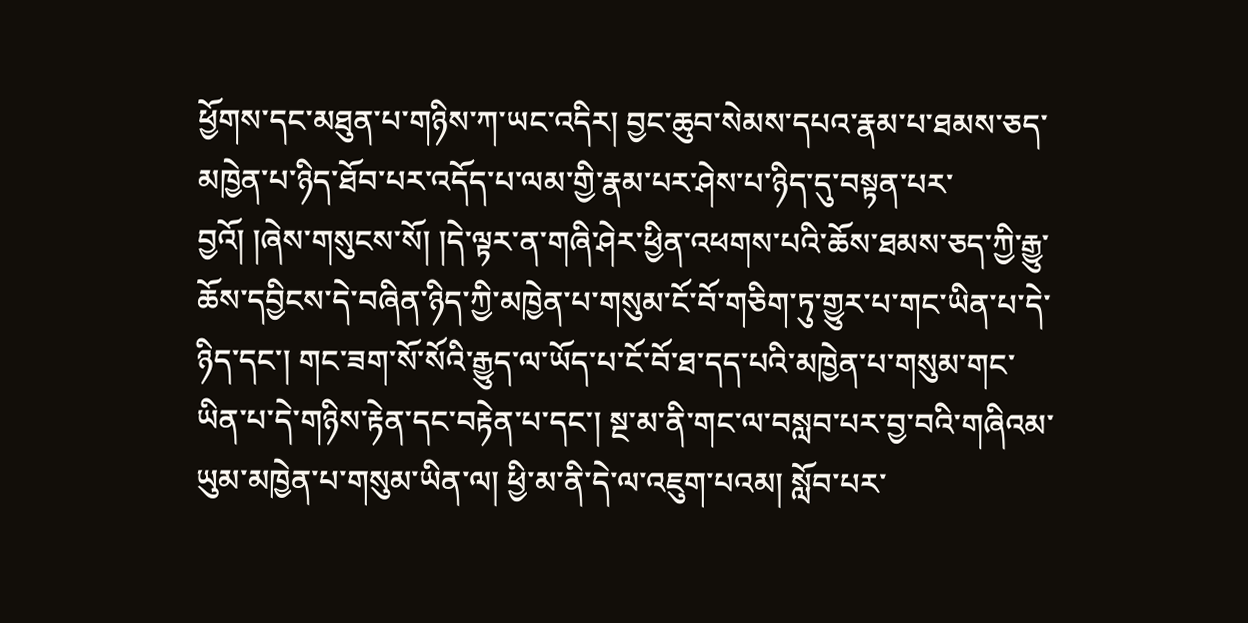ཕྱོགས་དང་མཐུན་པ་གཉིས་ཀ་ཡང་འདིར། བྱང་ཆུབ་སེམས་དཔའ་རྣམ་པ་ཐམས་ཅད་མཁྱེན་པ་ཉིད་ཐོབ་པར་འདོད་པ་ལམ་གྱི་རྣམ་པར་ཤེས་པ་ཉིད་དུ་བསྟན་པར་བྱའོ། །ཞེས་གསུངས་སོ། །དེ་ལྟར་ན་གཞི་ཤེར་ཕྱིན་འཕགས་པའི་ཆོས་ཐམས་ཅད་ཀྱི་རྒྱུ་ཆོས་དབྱིངས་དེ་བཞིན་ཉིད་ཀྱི་མཁྱེན་པ་གསུམ་ངོ་བོ་གཅིག་ཏུ་གྱུར་པ་གང་ཡིན་པ་དེ་ཉིད་དང་། གང་ཟག་སོ་སོའི་རྒྱུད་ལ་ཡོད་པ་ངོ་བོ་ཐ་དད་པའི་མཁྱེན་པ་གསུམ་གང་ཡིན་པ་དེ་གཉིས་རྟེན་དང་བརྟེན་པ་དང་། སྔ་མ་ནི་གང་ལ་བསླབ་པར་བྱ་བའི་གཞིའམ་ཡུམ་མཁྱེན་པ་གསུམ་ཡིན་ལ། ཕྱི་མ་ནི་དེ་ལ་འཇུག་པའམ། སློབ་པར་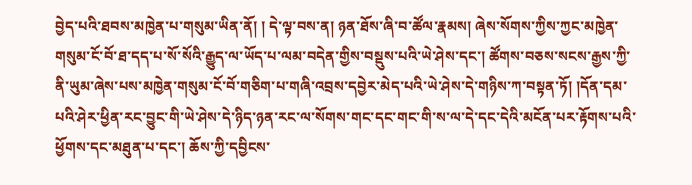བྱེད་པའི་ཐབས་མཁྱེན་པ་གསུམ་ཡིན་ནོ། ། དེ་ལྟ་བས་ན། ཉན་ཐོས་ཞི་བ་ཚོལ་རྣམས། ཞེས་སོགས་ཀྱིས་ཀྱང་མཁྱེན་གསུམ་ངོ་བོ་ཐ་དད་པ་སོ་སོའི་རྒྱུད་ལ་ཡོད་པ་ལམ་བདེན་གྱིས་བསྡུས་པའི་ཡེ་ཤེས་དང་། ཚོགས་བཅས་སངས་རྒྱས་ཀྱི་ནི་ཡུམ་ཞེས་པས་མཁྱེན་གསུམ་ངོ་བོ་གཅིག་པ་གཞི་འབྲས་དབྱེར་མེད་པའི་ཡེ་ཤེས་དེ་གཉིས་ཀ་བསྟན་ཏོ། །དོན་དམ་པའི་ཤེར་ཕྱིན་རང་བྱུང་གི་ཡེ་ཤེས་དེ་ཉིད་ཉན་རང་ལ་སོགས་གང་དང་གང་གི་ས་ལ་དེ་དང་དེའི་མངོན་པར་རྟོགས་པའི་ཕྱོགས་དང་མཐུན་པ་དང་། ཆོས་ཀྱི་དབྱིངས་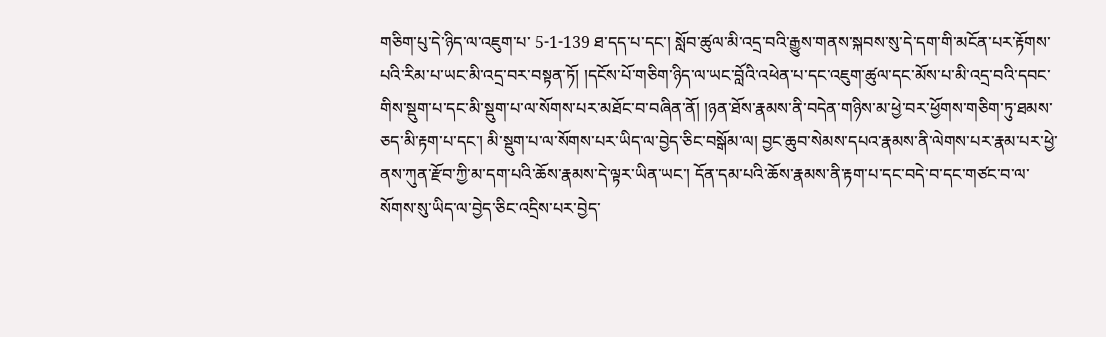གཅིག་པུ་དེ་ཉིད་ལ་འཇུག་པ་ 5-1-139 ཐ་དད་པ་དང་། སློབ་ཚུལ་མི་འདྲ་བའི་རྒྱུས་གནས་སྐབས་སུ་དེ་དག་གི་མངོན་པར་རྟོགས་པའི་རིམ་པ་ཡང་མི་འདྲ་བར་བསྟན་ཏོ། །དངོས་པོ་གཅིག་ཉིད་ལ་ཡང་བློའི་འཕེན་པ་དང་འཇུག་ཚུལ་དང་མོས་པ་མི་འདྲ་བའི་དབང་གིས་སྡུག་པ་དང་མི་སྡུག་པ་ལ་སོགས་པར་མཐོང་བ་བཞིན་ནོ། །ཉན་ཐོས་རྣམས་ནི་བདེན་གཉིས་མ་ཕྱེ་བར་ཕྱོགས་གཅིག་ཏུ་ཐམས་ཅད་མི་རྟག་པ་དང་། མི་སྡུག་པ་ལ་སོགས་པར་ཡིད་ལ་བྱེད་ཅིང་བསྒོམ་ལ། བྱང་ཆུབ་སེམས་དཔའ་རྣམས་ནི་ལེགས་པར་རྣམ་པར་ཕྱེ་ནས་ཀུན་རྫོབ་ཀྱི་མ་དག་པའི་ཆོས་རྣམས་དེ་ལྟར་ཡིན་ཡང་། དོན་དམ་པའི་ཆོས་རྣམས་ནི་རྟག་པ་དང་བདེ་བ་དང་གཙང་བ་ལ་སོགས་སུ་ཡིད་ལ་བྱེད་ཅིང་འདྲིས་པར་བྱེད་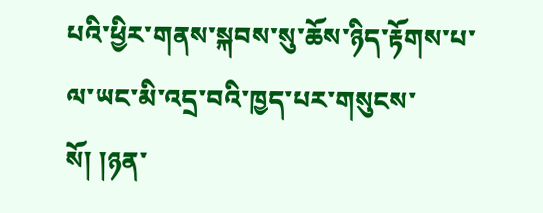པའི་ཕྱིར་གནས་སྐབས་སུ་ཆོས་ཉིད་རྟོགས་པ་ལ་ཡང་མི་འདྲ་བའི་ཁྱད་པར་གསུངས་སོ། །ཉན་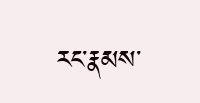རང་རྣམས་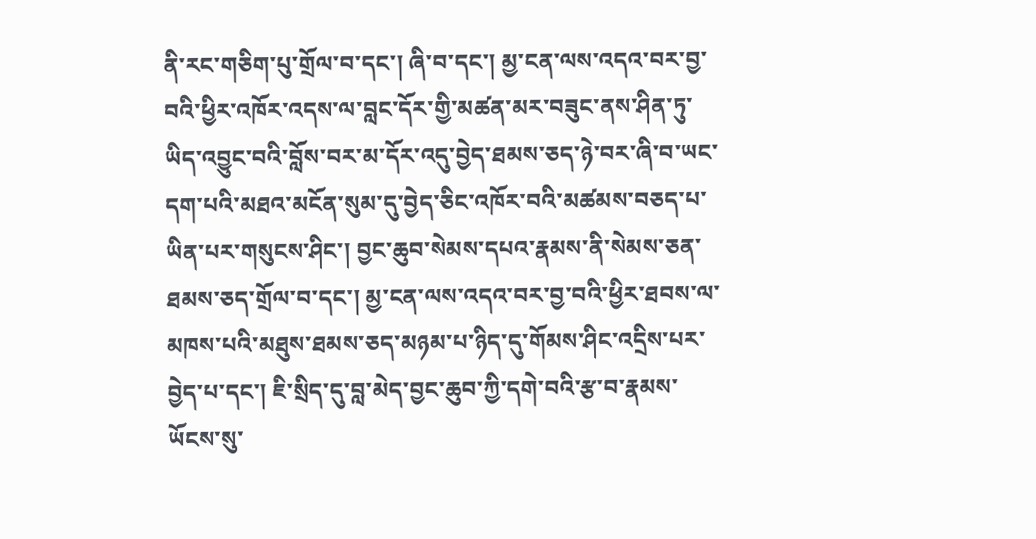ནི་རང་གཅིག་པུ་གྲོལ་བ་དང་། ཞི་བ་དང་། མྱ་ངན་ལས་འདའ་བར་བྱ་བའི་ཕྱིར་འཁོར་འདས་ལ་བླང་དོར་གྱི་མཚན་མར་བཟུང་ནས་ཤིན་ཏུ་ཡིད་འབྱུང་བའི་བློས་བར་མ་དོར་འདུ་བྱེད་ཐམས་ཅད་ཉེ་བར་ཞི་བ་ཡང་དག་པའི་མཐའ་མངོན་སུམ་དུ་བྱེད་ཅིང་འཁོར་བའི་མཚམས་བཅད་པ་ཡིན་པར་གསུངས་ཤིང་། བྱང་ཆུབ་སེམས་དཔའ་རྣམས་ནི་སེམས་ཅན་ཐམས་ཅད་གྲོལ་བ་དང་། མྱ་ངན་ལས་འདའ་བར་བྱ་བའི་ཕྱིར་ཐབས་ལ་མཁས་པའི་མཐུས་ཐམས་ཅད་མཉམ་པ་ཉིད་དུ་གོམས་ཤིང་འདྲིས་པར་བྱེད་པ་དང་། ཇི་སྲིད་དུ་བླ་མེད་བྱང་ཆུབ་ཀྱི་དགེ་བའི་རྩ་བ་རྣམས་ཡོངས་སུ་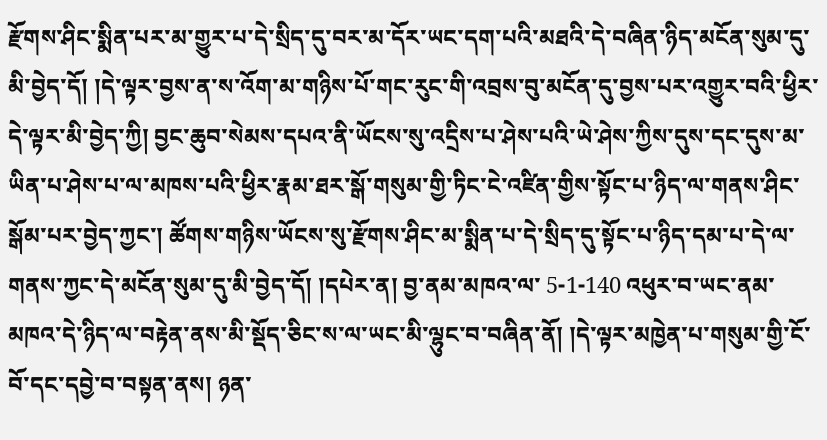རྫོགས་ཤིང་སྨིན་པར་མ་གྱུར་པ་དེ་སྲིད་དུ་བར་མ་དོར་ཡང་དག་པའི་མཐའི་དེ་བཞིན་ཉིད་མངོན་སུམ་དུ་མི་བྱེད་དོ། །དེ་ལྟར་བྱས་ན་ས་འོག་མ་གཉིས་པོ་གང་རུང་གི་འབྲས་བུ་མངོན་དུ་བྱས་པར་འགྱུར་བའི་ཕྱིར་དེ་ལྟར་མི་བྱེད་ཀྱི། བྱང་ཆུབ་སེམས་དཔའ་ནི་ཡོངས་སུ་འདྲིས་པ་ཤེས་པའི་ཡེ་ཤེས་ཀྱིས་དུས་དང་དུས་མ་ཡིན་པ་ཤེས་པ་ལ་མཁས་པའི་ཕྱིར་རྣམ་ཐར་སྒོ་གསུམ་གྱི་ཏིང་ངེ་འཛིན་གྱིས་སྟོང་པ་ཉིད་ལ་གནས་ཤིང་སྒོམ་པར་བྱེད་ཀྱང་། ཚོགས་གཉིས་ཡོངས་སུ་རྫོགས་ཤིང་མ་སྨིན་པ་དེ་སྲིད་དུ་སྟོང་པ་ཉིད་དམ་པ་དེ་ལ་གནས་ཀྱང་དེ་མངོན་སུམ་དུ་མི་བྱེད་དོ། །དཔེར་ན། བྱ་ནམ་མཁའ་ལ་ 5-1-140 འཕུར་བ་ཡང་ནམ་མཁའ་དེ་ཉིད་ལ་བརྟེན་ནས་མི་སྡོད་ཅིང་ས་ལ་ཡང་མི་ལྷུང་བ་བཞིན་ནོ། །དེ་ལྟར་མཁྱེན་པ་གསུམ་གྱི་ངོ་བོ་དང་དབྱེ་བ་བསྟན་ནས། ཉན་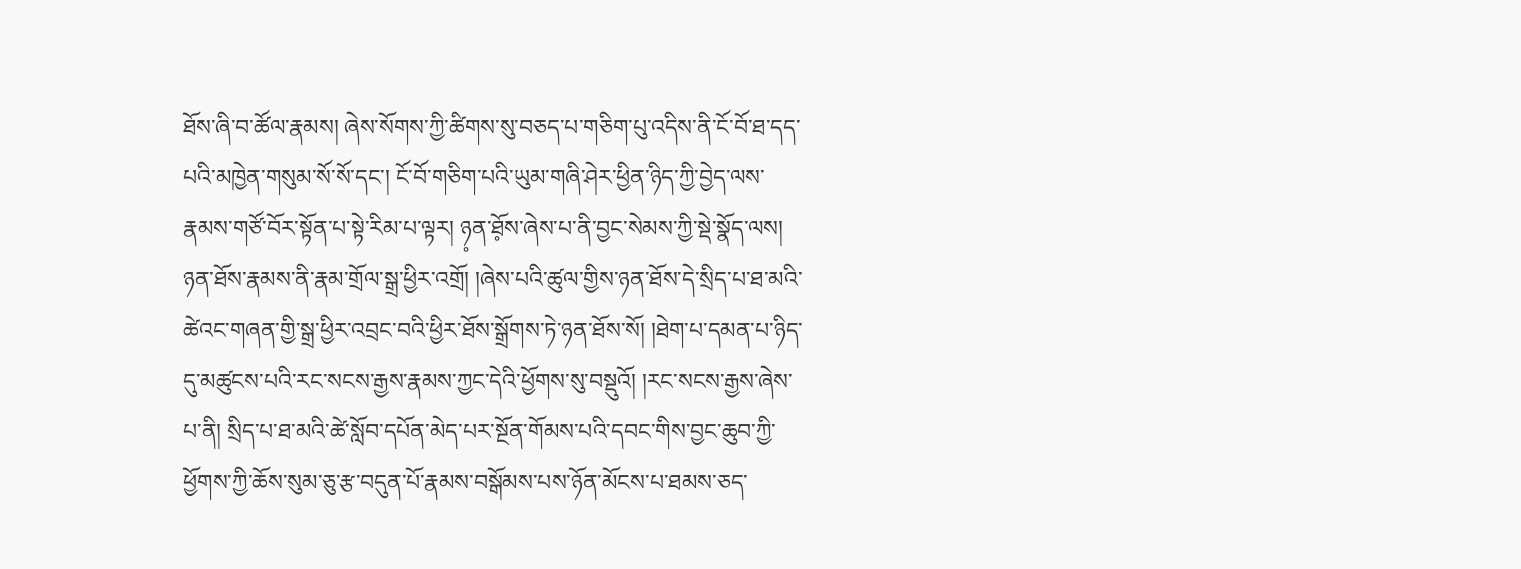ཐོས་ཞི་བ་ཚོལ་རྣམས། ཞེས་སོགས་ཀྱི་ཚིགས་སུ་བཅད་པ་གཅིག་པུ་འདིས་ནི་ངོ་བོ་ཐ་དད་པའི་མཁྱེན་གསུམ་སོ་སོ་དང་། ངོ་བོ་གཅིག་པའི་ཡུམ་གཞི་ཤེར་ཕྱིན་ཉིད་ཀྱི་བྱེད་ལས་རྣམས་གཙོ་བོར་སྟོན་པ་སྟེ་རིམ་པ་ལྟར། ཉ༷ན་ཐོ༷ས་ཞེས་པ་ནི་བྱང་སེམས་ཀྱི་སྡེ་སྣོད་ལས། ཉན་ཐོས་རྣམས་ནི་རྣམ་གྲོལ་སྒྲ་ཕྱིར་འགྲོ། །ཞེས་པའི་ཚུལ་གྱིས་ཉན་ཐོས་དེ་སྲིད་པ་ཐ་མའི་ཚེའང་གཞན་གྱི་སྒྲ་ཕྱིར་འབྲང་བའི་ཕྱིར་ཐོས་སྒྲོགས་ཏེ་ཉན་ཐོས་སོ། །ཐེག་པ་དམན་པ་ཉིད་དུ་མཚུངས་པའི་རང་སངས་རྒྱས་རྣམས་ཀྱང་དེའི་ཕྱོགས་སུ་བསྡུའོ། །རང་སངས་རྒྱས་ཞེས་པ་ནི། སྲིད་པ་ཐ་མའི་ཚེ་སློབ་དཔོན་མེད་པར་སྔོན་གོམས་པའི་དབང་གིས་བྱང་ཆུབ་ཀྱི་ཕྱོགས་ཀྱི་ཆོས་སུམ་ཅུ་རྩ་བདུན་པོ་རྣམས་བསྒོམས་པས་ཉོན་མོངས་པ་ཐམས་ཅད་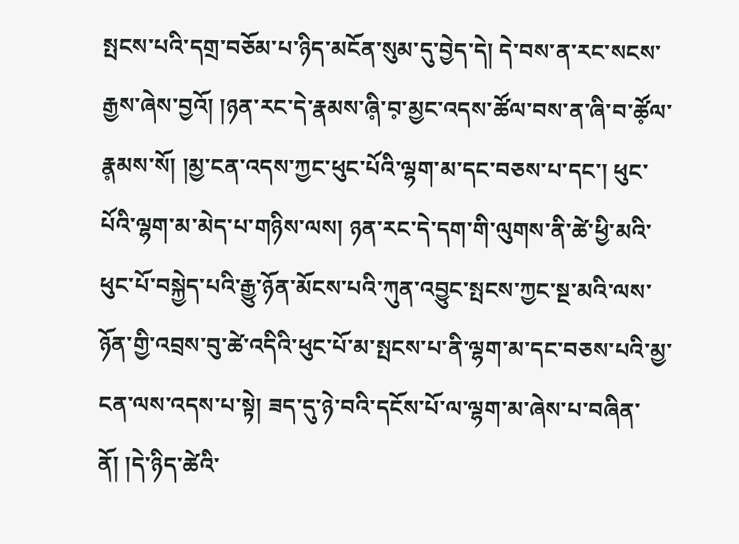སྤངས་པའི་དགྲ་བཅོམ་པ་ཉིད་མངོན་སུམ་དུ་བྱེད་དེ། དེ་བས་ན་རང་སངས་རྒྱས་ཞེས་བྱའོ། །ཉན་རང་དེ་རྣམས་ཞི༷་བ༷་མྱང་འདས་ཚོལ་བས་ན་ཞི་བ་ཚོ༷ལ་རྣ༷མས་སོ། །མྱ་ངན་འདས་ཀྱང་ཕུང་པོའི་ལྷག་མ་དང་བཅས་པ་དང་། ཕུང་པོའི་ལྷག་མ་མེད་པ་གཉིས་ལས། ཉན་རང་དེ་དག་གི་ལུགས་ནི་ཚེ་ཕྱི་མའི་ཕུང་པོ་བསྐྱེད་པའི་རྒྱུ་ཉོན་མོངས་པའི་ཀུན་འབྱུང་སྤངས་ཀྱང་སྔ་མའི་ལས་ཉོན་གྱི་འབྲས་བུ་ཚེ་འདིའི་ཕུང་པོ་མ་སྤངས་པ་ནི་ལྷག་མ་དང་བཅས་པའི་མྱ་ངན་ལས་འདས་པ་སྟེ། ཟད་དུ་ཉེ་བའི་དངོས་པོ་ལ་ལྷག་མ་ཞེས་པ་བཞིན་ནོ། །དེ་ཉིད་ཚེའི་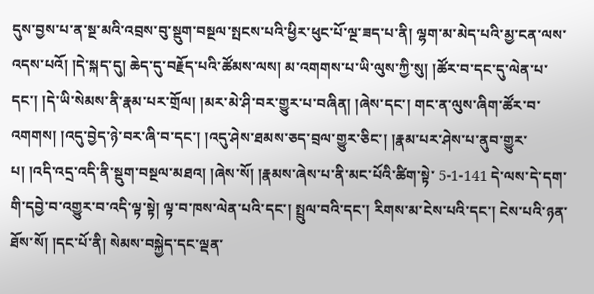དུས་བྱས་པ་ན་སྔ་མའི་འབྲས་བུ་སྡུག་བསྔལ་སྤངས་པའི་ཕྱིར་ཕུང་པོ་ལྔ་ཟད་པ་ནི། ལྷག་མ་མེད་པའི་མྱ་ངན་ལས་འདས་པའོ། །དེ་སྐད་དུ། ཆེད་དུ་བརྗོད་པའི་ཚོམས་ལས། མ་འགགས་པ་ཡི་ལུས་ཀྱི་སུ། །ཚོར་བ་དང་དུ་ལེན་པ་དང་། །དེ་ཡི་སེམས་ནི་རྣམ་པར་གྲོལ། །མར་མེ་ཤི་བར་གྱུར་པ་བཞིན། །ཞེས་དང་། གང་ན་ལུས་ཞིག་ཚོར་བ་འགགས། །འདུ་བྱེད་ཉེ་བར་ཞི་བ་དང་། །འདུ་ཤེས་ཐམས་ཅད་བྲལ་གྱུར་ཅིང་། །རྣམ་པར་ཤེས་པ་ནུབ་གྱུར་པ། །འདི་འདྲ་འདི་ནི་སྡུག་བསྔལ་མཐའ། །ཞེས་སོ། །རྣམས་ཞེས་པ་ནི་མང་པོའི་ཚིག་སྟེ་ 5-1-141 དེ་ལས་དེ་དག་གི་དབྱེ་བ་འགྱུར་བ་འདི་ལྟ་སྟེ། ལྟ་བ་ཁས་ལེན་པའི་དང་། སྤྲུལ་བའི་དང་། རིགས་མ་ངེས་པའི་དང་། ངེས་པའི་ཉན་ཐོས་སོ། །དང་པོ་ནི། སེམས་བསྐྱེད་དང་ལྡན་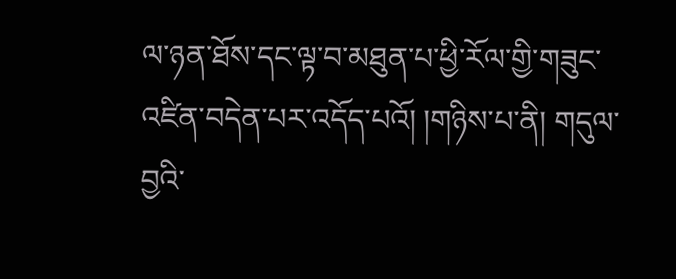ལ་ཉན་ཐོས་དང་ལྟ་བ་མཐུན་པ་ཕྱི་རོལ་གྱི་གཟུང་འཛིན་བདེན་པར་འདོད་པའོ། །གཉིས་པ་ནི། གདུལ་བྱའི་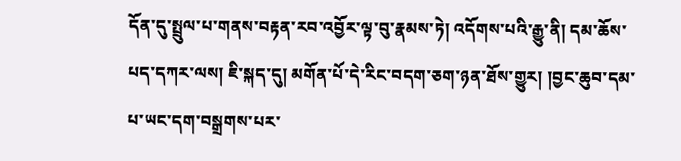དོན་དུ་སྤྲུལ་པ་གནས་བརྟན་རབ་འབྱོར་ལྟ་བུ་རྣམས་ཏེ། འདོགས་པའི་རྒྱུ་ནི། དམ་ཆོས་པད་དཀར་ལས། ཇི་སྐད་དུ། མགོན་པོ་དེ་རིང་བདག་ཅག་ཉན་ཐོས་གྱུར། །བྱང་ཆུབ་དམ་པ་ཡང་དག་བསྒྲགས་པར་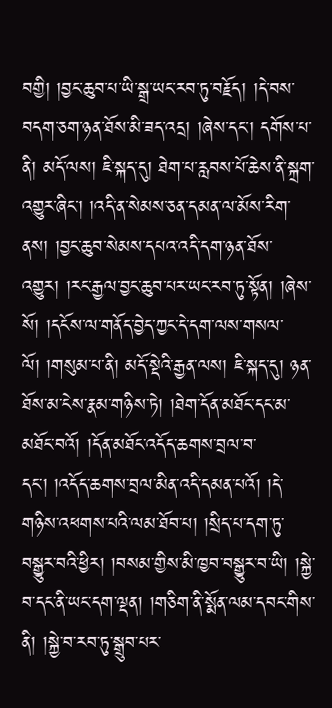བགྱི། །བྱང་ཆུབ་པ་ཡི་སྒྲ་ཡང་རབ་ཏུ་བརྗོད། །དེ་བས་བདག་ཅག་ཉན་ཐོས་མི་ཟད་འདྲ། །ཞེས་དང་། དགོས་པ་ནི། མདོ་ལས། ཇི་སྐད་དུ། ཐེག་པ་རླབས་པོ་ཆེས་ནི་སྐྲག་འགྱུར་ཞིང་། །འདི་ན་སེམས་ཅན་དམན་ལ་མོས་རིག་ནས། །བྱང་ཆུབ་སེམས་དཔའ་འདི་དག་ཉན་ཐོས་འགྱུར། །རང་རྒྱལ་བྱང་ཆུབ་པར་ཡང་རབ་ཏུ་སྟོན། །ཞེས་སོ། །དངོས་ལ་གནོད་བྱེད་ཀྱང་དེ་དག་ལས་གསལ་ལོ། །གསུམ་པ་ནི། མདོ་སྡེའི་རྒྱན་ལས། ཇི་སྐད་དུ། ཉན་ཐོས་མ་ངེས་རྣམ་གཉིས་ཏེ། །ཐེག་དོན་མཐོང་དང་མ་མཐོང་བའོ། །དོན་མཐོང་འདོད་ཆགས་བྲལ་བ་དང་། །འདོད་ཆགས་བྲལ་མིན་འདི་དམན་པའོ། །དེ་གཉིས་འཕགས་པའི་ལམ་ཐོབ་པ། །སྲིད་པ་དག་ཏུ་བསྒྱུར་བའི་ཕྱིར། །བསམ་གྱིས་མི་ཁྱབ་བསྒྱུར་བ་ཡི། །སྐྱེ་བ་དང་ནི་ཡང་དག་ལྡན། །གཅིག་ནི་སྨོན་ལམ་དབང་གིས་ནི། །སྐྱེ་བ་རབ་ཏུ་སྒྲུབ་པར་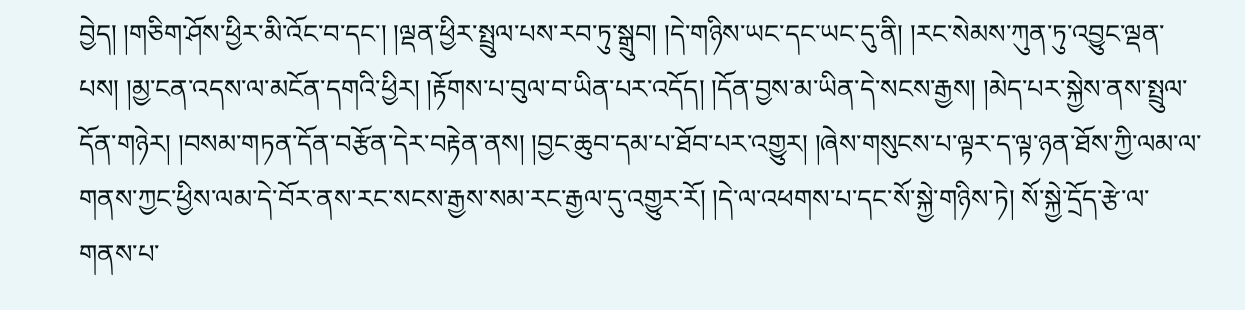བྱེད། །གཅིག་ཤོས་ཕྱིར་མི་འོང་བ་དང་། །ལྡན་ཕྱིར་སྤྲུལ་པས་རབ་ཏུ་སྒྲུབ། །དེ་གཉིས་ཡང་དང་ཡང་དུ་ནི། །རང་སེམས་ཀུན་ཏུ་འབྱུང་ལྡན་པས། །མྱ་ངན་འདས་ལ་མངོན་དགའི་ཕྱིར། །རྟོགས་པ་བུལ་བ་ཡིན་པར་འདོད། །དོན་བྱས་མ་ཡིན་དེ་སངས་རྒྱས། །མེད་པར་སྐྱེས་ནས་སྤྲུལ་དོན་གཉེར། །བསམ་གཏན་དོན་བརྩོན་དེར་བརྟེན་ནས། །བྱང་ཆུབ་དམ་པ་ཐོབ་པར་འགྱུར། །ཞེས་གསུངས་པ་ལྟར་ད་ལྟ་ཉན་ཐོས་ཀྱི་ལམ་ལ་གནས་ཀྱང་ཕྱིས་ལམ་དེ་བོར་ནས་རང་སངས་རྒྱས་སམ་རང་རྒྱལ་དུ་འགྱུར་རོ། །དེ་ལ་འཕགས་པ་དང་སོ་སྐྱེ་གཉིས་ཏེ། སོ་སྐྱེ་དྲོད་རྩེ་ལ་གནས་པ་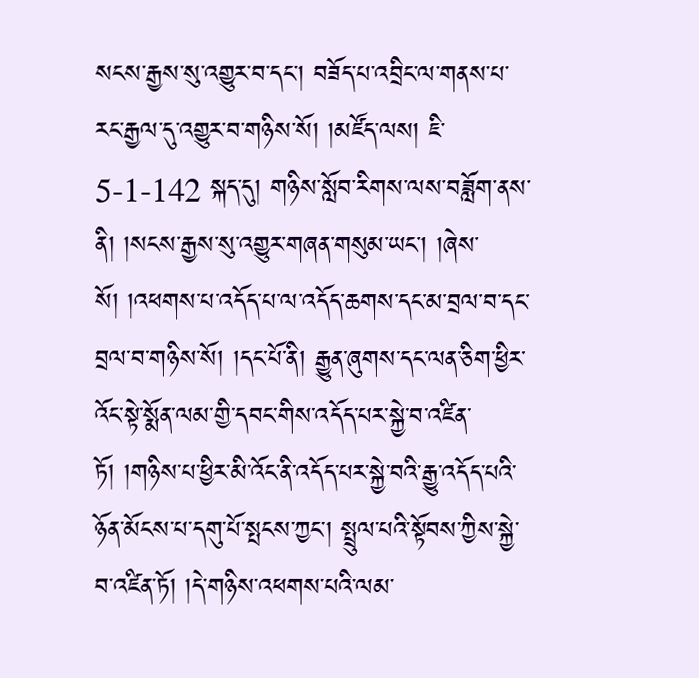སངས་རྒྱས་སུ་འགྱུར་བ་དང་། བཟོད་པ་འབྲིང་ལ་གནས་པ་རང་རྒྱལ་དུ་འགྱུར་བ་གཉིས་སོ། །མཛོད་ལས། ཇི་ 5-1-142 སྐད་དུ། གཉིས་སློབ་རིགས་ལས་བཟློག་ནས་ནི། །སངས་རྒྱས་སུ་འགྱུར་གཞན་གསུམ་ཡང་། །ཞེས་སོ། །འཕགས་པ་འདོད་པ་ལ་འདོད་ཆགས་དང་མ་བྲལ་བ་དང་བྲལ་བ་གཉིས་སོ། །དང་པོ་ནི། རྒྱུན་ཞུགས་དང་ལན་ཅིག་ཕྱིར་འོང་སྟེ་སྨོན་ལམ་གྱི་དབང་གིས་འདོད་པར་སྐྱེ་བ་འཛིན་ཏོ། །གཉིས་པ་ཕྱིར་མི་འོང་ནི་འདོད་པར་སྐྱེ་བའི་རྒྱུ་འདོད་པའི་ཉོན་མོངས་པ་དགུ་པོ་སྤངས་ཀྱང་། སྤྲུལ་པའི་སྟོབས་ཀྱིས་སྐྱེ་བ་འཛིན་ཏོ། །དེ་གཉིས་འཕགས་པའི་ལམ་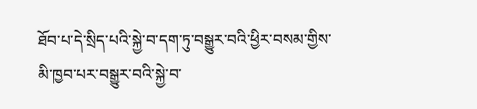ཐོབ་པ་དེ་སྲིད་པའི་སྐྱེ་བ་དག་ཏུ་བསྒྱུར་བའི་ཕྱིར་བསམ་གྱིས་མི་ཁྱབ་པར་བསྒྱུར་བའི་སྐྱེ་བ་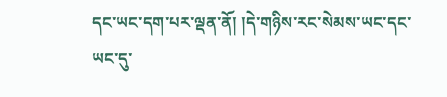དང་ཡང་དག་པར་ལྡན་ནོ། །དེ་གཉིས་རང་སེམས་ཡང་དང་ཡང་དུ་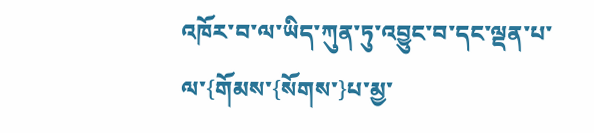འཁོར་བ་ལ་ཡིད་ཀུན་ཏུ་འབྱུང་བ་དང་ལྡན་པ་ལ་{གོམས་{སོགས་}པ་མྱ་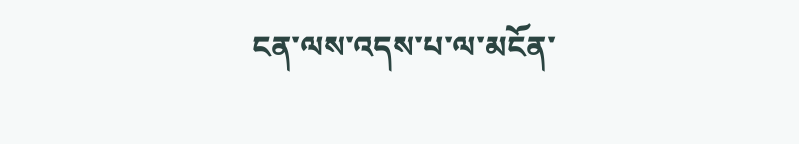ངན་ལས་འདས་པ་ལ་མངོན་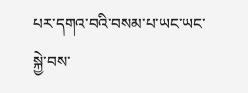པར་དགའ་བའི་བསམ་པ་ཡང་ཡང་སྐྱེ་བས་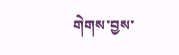གེགས་བྱས་